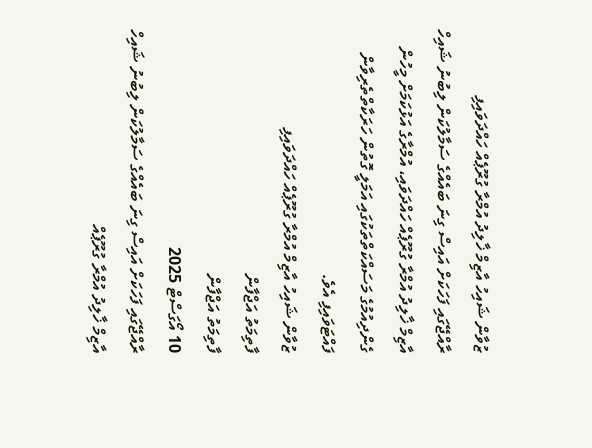ޒުވާން ޝައިހު އާޒިމް ޚާލިދު އުމްރާ ގުރޫޕެއް ހައްދަވައިފި
ރާއްޖޭގައި ފަހަކަށް އައިސް ގިނަ ބައެއްގެ ސަމާލުކަން ލިބުނު ޝައިހް އާޒިމް ޚާލިދު އުމްރާ ގުރޫޕެއް ހައްދަވައި، އުމްރާގެ އަޅުކަމަށް މީހުން ގެންދިއުމުގެ މަސައްކަތްތަކުގައި އަމަލީ ގޮތުން ހަރަކާތްތެރިވާން ފައްޓަވައިފި އެވެ.
ޒުވާން ޝައިހު އާޒިމް އުމްރާ ގުރޫޕެއް ހައްދަވައިފި
ފާތިމަތު އަޖްފާން
ފާތިމަތު އަޖްފާން
10 އޯގަސްޓް 2025
ރާއްޖޭގައި ފަހަކަށް އައިސް ގިނަ ބައެއްގެ ސަމާލުކަން ލިބުނު ޝައިހް އާޒިމް ޚާލިދު އުމްރާ ގުރޫޕެއް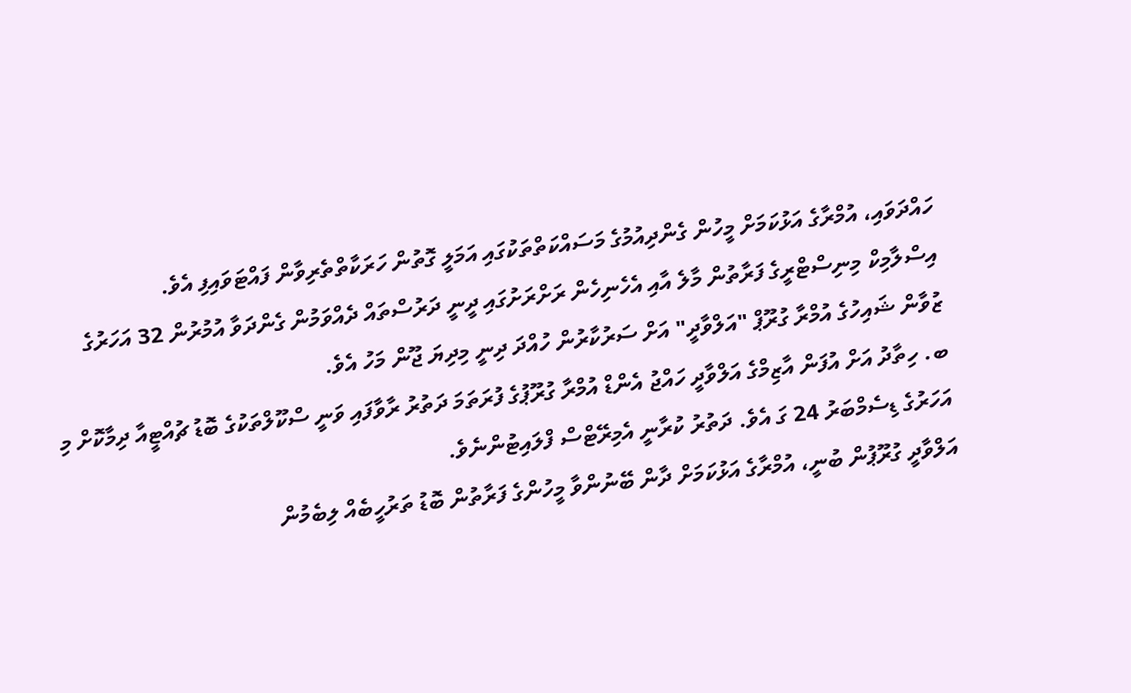ހައްދަވައި، އުމްރާގެ އަޅުކަމަށް މީހުން ގެންދިއުމުގެ މަސައްކަތްތަކުގައި އަމަލީ ގޮތުން ހަރަކާތްތެރިވާން ފައްޓަވައިފި އެވެ.
އިސްލާމިކް މިނިސްޓްރީގެ ފަރާތުން މާލެ އާއި އެހެނިހެން ރަށްރަށުގައި ދީނީ ދަރުސްތައް ދެއްވަމުން ގެންދަވާ އުމުރުން 32 އަހަރުގެ ޒުވާން ޝައިހުގެ އުމްރާ ގުރޫޕް "އަލްވާދީ" އަށް ސަރުކާރުން ހުއްދަ ދިނީ މިދިޔަ ޖޫން މަހު އެވެ.
ބ. ހިތާދު އަށް އުފަން އާޒިމްގެ އަލްވާދީ ހައްޖު އެންޑް އުމްރާ ގުރޫޕުގެ ފުރަތަމަ ދަތުރު ރާވާފައި ވަނީ ސްކޫލްތަކުގެ ބޮޑު ޗުއްޓީއާ ދިމާކޮށް މި އަހަރުގެ ޑިސެމްބަރު 24 ގަ އެވެ. ދަތުރު ކުރާނީ އެމިރޭޓްސް ފްލައިޓުންނެވެ.
އަލްވާދީ ގުރޫޕުން ބުނީ، އުމްރާގެ އަޅުކަމަށް ދާން ބޭނުންވާ މީހުންގެ ފަރާތުން ބޮޑު ތަރުހީބެއް ލިބެމުން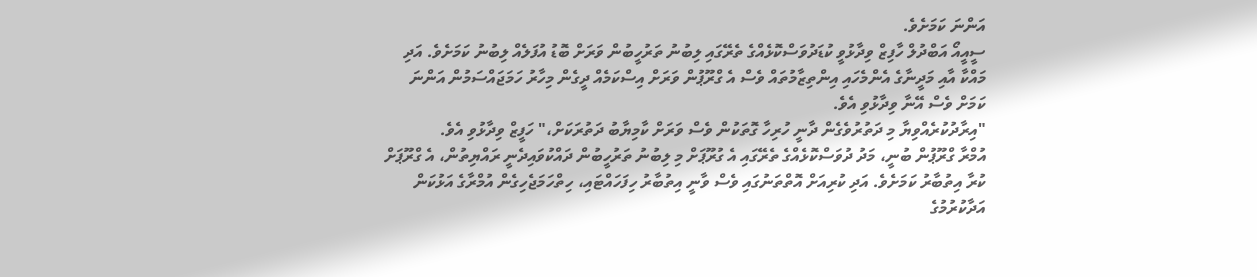އަންނަ ކަމަށެވެ.
ސީއީއޯ އަބްދުލް ހާފިޒް ވިދާޅުވީ ކުޑަދުވަސްކޮޅެއްގެ ތެރޭގައި ލިބުނު ތަރުހީބުން ވަރަށް ބޮޑު އުފަލެއް ލިބުނު ކަމަށެވެ. އަދި މައްކާ އާއި މަދީނާގެ އެންމެހައި އިންތިޒާމުތައް ވެސް އެ ގްރޫޕުން ވަރަށް އިސްކަމެއް ދީގެން މިހާރު ހަމަޖައްސަމުން އަންނަ ކަމަށް ވެސް އޭނާ ވިދާޅުވި އެވެ.
"އިރާދުކުރެއްވިޔާ މި ދަތުރުވެގެން ދާނީ ހުރިހާ ގޮތަކުން ވެސް ވަރަށް ކާމިޔާބު ދަތުރަކަށް،" ހަފީޒް ވިދާޅުވި އެވެ.
އުމްރާ ގްރޫޕުން ބުނީ، މަދު ދުވަސްކޮޅެއްގެ ތެރޭގައި އެ ގުރޫޕަށް މި ލިބުނު ތަރުހީބުން ދައްކުވައިދެނީ ރައްޔިތުން، އެ ގްރޫޕަށް ކުރާ އިތުބާރު ކަމަށެވެ. އަދި ކުރިއަށް އޮތްތަނުގައި ވެސް ވާނީ އިތުބާރު ހިފަހައްޓައި، ހިތްހަމަޖެހިގެން އުމްރާގެ އަޅުކަން އަދާކުރުމުގެ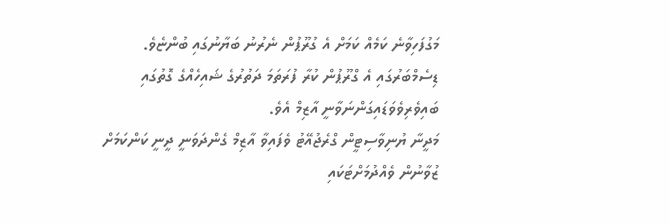މަގުފަހިވާނެ ކަމެއް ކަމަށް އެ ގުރޫޕުން ނެރުނު ބަޔާނުގައި ބުންޏެވެ.
ޑިސެމްބަރުގައި އެ ގްރޫޕުން ކުރާ ފުރަތަމަ ދަތުރުގެ ޝައިހެއްގެ ގޮތުގައި ބައިވެރިވެވަޑައިގަންނަވާނީ އާޒިމް އެވެ.
މަދީނާ ޔުނިވާސިޓީން ގްރެޖުއޭޓު ވެފައިވާ އާޒިމް ގެންދަވަނީ ދީނީ ކަންކަމަށް ޒުވާނުން ވެއްދުމަށްޓަކައި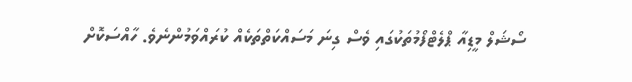ސޯޝަލް މީޑިއާ ޕްލެޓްފޯމުތަކުގައި ވެސް ގިނަ މަސައްކަތްތަކެއް ކުރައްވަމުންނެވެ. ހާއްސަކޮށް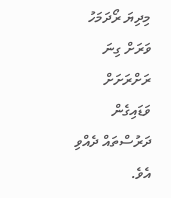މިދިޔަ ރޯދަމަހު ވަރަށް ގިނަ ރަށްރަށަށް ވަޑައިގެން ދަރުސްތައް ދެއްވި އެވެ.